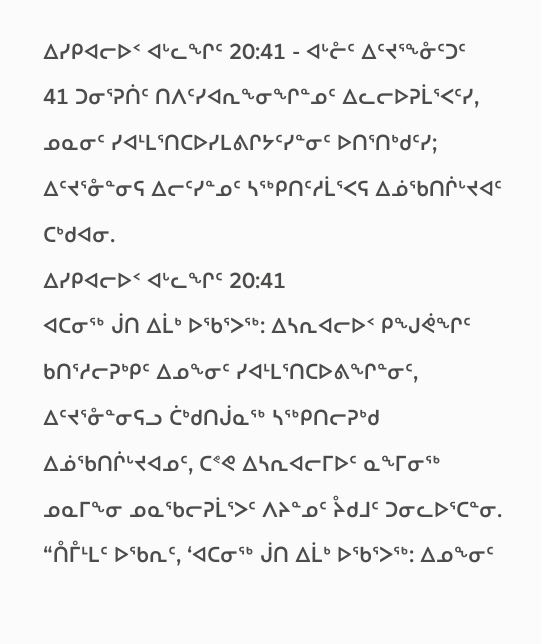ᐃᓯᑭᐊᓕᐅᑉ ᐊᒡᓚᖏᑦ 20:41 - ᐊᒡᓔᑦ ᐃᑦᔪᕐᖕᓁᑦᑐᑦ
41 ᑐᓂᕐᕈᑏᑦ ᑎᐱᑦᓯᐊᕆᖕᓂᖏᓐᓄᑦ ᐃᓚᓕᐅᕈᒫᕐᐸᑦᓯ, ᓄᓇᓂᑦ ᓯᐊᒻᒪᕐᑎᑕᐅᓯᒪᕕᒋᔭᑦᓯᓐᓂᑦ ᐅᑎᕐᑎᒃᑯᑦᓯ; ᐃᑦᔪᕐᓁᓐᓂᕋ ᐃᓕᑦᓯᓐᓄᑦ ᓴᖅᑭᑎᑦᓱᒫᕐᐸᕋ ᐃᓅᖃᑎᒌᒡᔪᐊᑦ ᑕᒃᑯᐊᓂ.
ᐃᓯᑭᐊᓕᐅᑉ ᐊᒡᓚᖏᑦ 20:41
ᐊᑕᓂᖅ ᒎᑎ ᐃᒫᒃ ᐅᖃᕐᐳᖅ: ᐃᓴᕆᐊᓕᐅᑉ ᑭᖑᕚᖏᑦ ᑲᑎᕐᓱᓕᕈᒃᑭᑦ ᐃᓄᖕᓂᑦ ᓯᐊᒻᒪᕐᑎᑕᐅᕕᖏᓐᓂᑦ, ᐃᑦᔪᕐᓁᓐᓂᕋᓗ ᑖᒃᑯᑎᒎᓇᖅ ᓴᖅᑭᑎᓕᕈᒃᑯ ᐃᓅᖃᑎᒌᒡᔪᐊᓄᑦ, ᑕᕝᕙ ᐃᓴᕆᐊᓕᒥᐅᑦ ᓇᖕᒥᓂᖅ ᓄᓇᒥᖕᓂ ᓄᓇᖃᓕᕈᒫᕐᐳᑦ ᐱᔨᓐᓄᑦ ᔧᑯᒧᑦ ᑐᓂᓚᐅᕐᑕᓐᓂ.
“ᑍᒤᒻᒪᑦ ᐅᖃᕆᑦ, ‘ᐊᑕᓂᖅ ᒎᑎ ᐃᒫᒃ ᐅᖃᕐᐳᖅ: ᐃᓄᖕᓂᑦ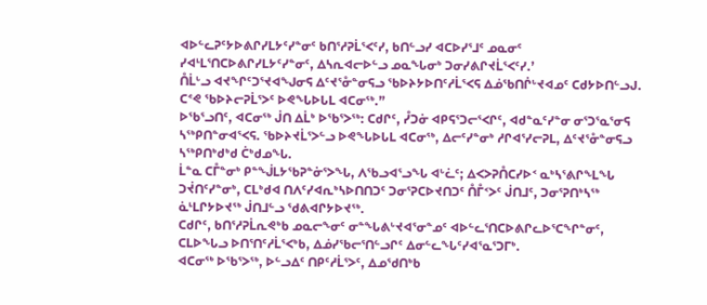ᐊᐅᓪᓚᕈᑦᔭᐅᕕᒋᓯᒪᔭᑦᓯᓐᓂᑦ ᑲᑎᕐᓱᕈᒫᕐᐸᑦᓯ, ᑲᑎᓪᓗᓯ ᐊᑕᐅᓯᕐᒧᑦ ᓄᓇᓂᑦ ᓯᐊᒻᒪᕐᑎᑕᐅᕕᒋᓯᒪᔭᑦᓯᓐᓂᑦ, ᐃᓴᕆᐊᓕᐅᓪᓗ ᓄᓇᖓᓂᒃ ᑐᓂᓯᕕᒋᔪᒫᕐᐸᑦᓯ.’
ᑍᒫᒡᓗ ᐊᔪᖏᑦᑐᕐᔪᐊᖑᓂᕋ ᐃᑦᔪᕐᓁᓐᓂᕋᓗ ᖃᐅᔨᔭᐅᑎᑦᓱᒫᕐᐸᕋ ᐃᓅᖃᑎᒌᒡᔪᐊᓄᑦ ᑕᑯᔭᐅᑎᓪᓗᒍ. ᑕᕝᕙ ᖃᐅᔨᓕᕈᒫᕐᐳᑦ ᐅᕙᖓᐅᒐᒪ ᐊᑕᓂᖅ.”
ᐅᖃᕐᓗᑎᑦ, ᐊᑕᓂᖅ ᒎᑎ ᐃᒫᒃ ᐅᖃᕐᐳᖅ: ᑕᑯᒋᑦ, ᓮᑐᓃ ᐊᑭᕋᕐᑐᓕᕐᐸᒋᑦ, ᐊᑯᓐᓇᑦᓯᓐᓂ ᓂᕐᑐᕐᓇᕐᓂᕋ ᓴᖅᑭᑎᓐᓂᐊᕐᐸᕋ. ᖃᐅᔨᔪᒫᕐᐳᓪᓗ ᐅᕙᖓᐅᒐᒪ ᐊᑕᓂᖅ, ᐃᓕᑦᓯᓐᓂᒃ ᓱᒋᐊᕐᓯᓕᕈᒪ, ᐃᑦᔪᕐᓁᓐᓂᕋᓗ ᓴᖅᑭᑎᒃᑯᒃᑯ ᑖᒃᑯᓄᖓ.
ᒫᓐᓇ ᑕᒤᓐᓂᒃ ᑭᓐᖒᒪᔭᖃᕈᓐᓃᕐᐳᖓ, ᐱᖃᓗᐊᕐᓗᖓ ᐊᒡᓛᑦ; ᐃᐸᐳᕈᑍᑕᓯᐅᑉ ᓇᒃᓴᕐᕕᒋᖕᒪᖓ ᑐᔫᑎᑦᓯᓐᓂᒃ, ᑕᒪᒃᑯᐊ ᑎᐱᑦᓯᐊᕆᒃᓴᐅᑎᑎᑐᑦ ᑐᓂᕐᕈᑕᐅᔪᑎᑐᑦ ᑍᒤᑉᐳᑦ ᒎᑎᒧᑦ, ᑐᓂᕐᕈᑎᒃᓴᖅ ᓈᒻᒪᒋᔭᐅᔪᖅ ᒎᑎᒧᓪᓗ ᖁᕕᐊᒋᔭᐅᔪᖅ.
ᑕᑯᒋᑦ, ᑲᑎᕐᓱᕈᒫᕆᕙᒃᑲ ᓄᓇᓕᖕᓂᑦ ᓂᓐᖓᕕᒡᔪᐊᕐᓂᓐᓄᑦ ᐊᐅᓪᓚᕐᑎᑕᐅᕕᒋᓚᐅᕐᑕᖏᓐᓂᑦ, ᑕᒪᐅᖓᓗ ᐅᑎᕐᑎᑦᓱᒫᕐᐸᒃᑲ, ᐃᓅᓯᖃᓕᕐᑎᓪᓗᒋᑦ ᐃᓂᓪᓚᖓᑦᓯᐊᕐᓇᕐᑐᒥᒃ.
ᐊᑕᓂᖅ ᐅᖃᕐᐳᖅ, ᐅᓪᓗᐃᑦ ᑎᑭᑦᓱᒫᕐᐳᑦ, ᐃᓄᖁᑎᒃᑲ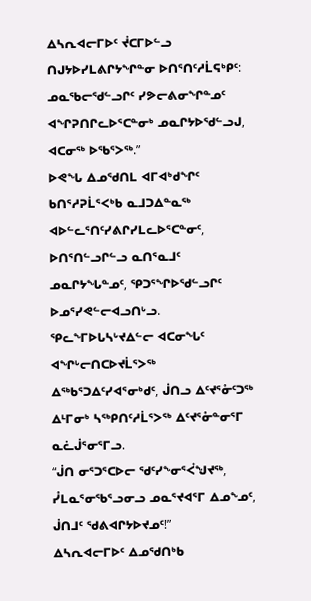ᐃᓴᕆᐊᓕᒥᐅᑦ ᔫᑕᒥᐅᓪᓗ ᑎᒍᔭᐅᓯᒪᕕᒋᔭᖏᓐᓂ ᐅᑎᕐᑎᑦᓱᒫᕋᒃᑭᑦ: ᓄᓇᖃᓕᖁᓪᓗᒋᑦ ᓯᕗᓕᕕᓂᖏᓐᓄᑦ ᐊᖏᕈᑎᒋᓚᐅᕐᑕᓐᓂᒃ ᓄᓇᒋᔭᐅᖁᓪᓗᒍ, ᐊᑕᓂᖅ ᐅᖃᕐᐳᖅ.”
ᐅᕙᖓ ᐃᓄᖁᑎᒪ ᐊᒥᐊᒃᑯᖏᑦ ᑲᑎᕐᓱᕈᒫᕐᐸᒃᑲ ᓇᒧᑐᐃᓐᓇᖅ ᐊᐅᓪᓚᕐᑎᑦᓯᕕᒋᓯᒪᓚᐅᕐᑕᓐᓂᑦ, ᐅᑎᕐᑎᓪᓗᒋᓪᓗ ᓇᑎᕐᓇᒧᑦ ᓄᓇᒋᔭᖓᓐᓄᑦ, ᕿᑐᕐᖏᐅᖁᓪᓗᒋᑦ ᐅᓄᕐᓯᕙᓪᓕᐊᓗᑎᒡᓗ.
ᕿᓚᖕᒥᐅᒐᓴᒡᔪᐃᓪᓕ ᐊᑕᓂᖓᑦ ᐊᖏᒡᓕᑎᑕᐅᔪᒫᕐᐳᖅ ᐃᖅᑲᕐᑐᐃᑦᓯᐊᕐᓂᒃᑯᑦ, ᒎᑎᓗ ᐃᑦᔪᕐᓁᑦᑐᖅ ᐃᒻᒥᓂᒃ ᓴᖅᑭᑎᑦᓱᒫᕐᐳᖅ ᐃᑦᔪᕐᓁᓐᓂᕐᒥ ᓇᓛᒎᕐᓂᕐᒥᓗ.
“ᒎᑎ ᓂᕐᑐᕐᑕᐅᓕ ᖁᑦᓯᖕᓂᕐᐹᖑᔪᖅ, ᓮᒪᓇᕐᓂᖃᕐᓗᓂᓗ ᓄᓇᕐᔪᐊᕐᒥ ᐃᓄᖕᓄᑦ, ᒎᑎᒧᑦ ᖁᕕᐊᒋᔭᐅᔪᓄᑦ!”
ᐃᓴᕆᐊᓕᒥᐅᑦ ᐃᓄᖁᑎᒃᑲ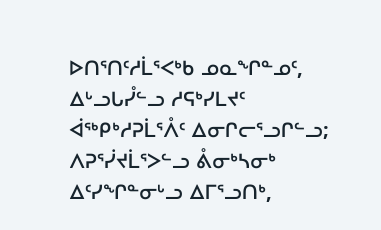ᐅᑎᕐᑎᑦᓱᒫᕐᐸᒃᑲ ᓄᓇᖏᓐᓄᑦ, ᐃᒡᓗᒐᓮᓪᓗ ᓱᕋᒃᓯᒪᔪᑦ ᐋᖅᑭᒃᓱᕈᒫᕐᐰᑦ ᐃᓂᒋᓕᕐᓗᒋᓪᓗ; ᐱᕈᕐᓰᔪᒫᕐᐳᓪᓗ ᕔᓂᒃᓴᓂᒃ ᐃᑦᓯᖏᓐᓂᒡᓗ ᐃᒥᕐᓗᑎᒃ,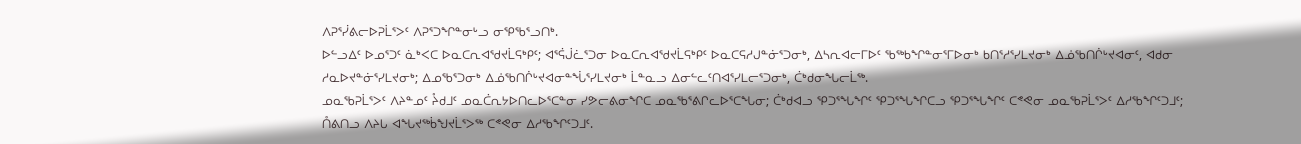ᐱᕈᕐᓰᕕᓕᐅᕈᒫᕐᐳᑦ ᐱᕈᕐᑐᖏᓐᓂᒡᓗ ᓂᕿᖃᕐᓗᑎᒃ.
ᐅᓪᓗᐃᑦ ᐅᓄᕐᑐᑦ ᓈᒃᐸᑕ ᐅᓇᑕᕆᐊᖁᔪᒫᕋᒃᑭᑦ; ᐊᕐᕌᒎᓛᕐᑐᓂ ᐅᓇᑕᕆᐊᖁᔪᒫᕋᒃᑭᑦ ᐅᓇᑕᕋᓱᒍᓐᓃᕐᑐᓂᒃ, ᐃᓴᕆᐊᓕᒥᐅᑦ ᖃᖅᑲᖏᓐᓂᕐᒥᐅᓂᒃ ᑲᑎᕐᓱᕐᓯᒪᔪᓂᒃ ᐃᓅᖃᑎᒌᒡᔪᐊᓂᑦ, ᐊᑯᓂ ᓱᓇᐅᔪᓐᓃᕐᓯᒪᔪᓂᒃ; ᐃᓄᖃᕐᑐᓂᒃ ᐃᓅᖃᑎᒌᒡᔪᐊᓂᓐᖔᕐᓯᒪᔪᓂᒃ ᒫᓐᓇᓗ ᐃᓂᓪᓚᑦᑎᐊᕐᓯᒪᓕᕐᑐᓂᒃ, ᑖᒃᑯᓂᖓᓕᒫᖅ.
ᓄᓇᖃᕈᒫᕐᐳᑦ ᐱᔨᓐᓄᑦ ᔧᑯᒧᑦ ᓄᓇᑖᕆᔭᐅᑎᓚᐅᕐᑕᓐᓂ ᓯᕗᓕᕕᓂᖏᑕ ᓄᓇᖃᕐᕕᒋᓚᐅᕐᑕᖓᓂ; ᑖᒃᑯᐊᓗ ᕿᑐᕐᖓᖏᑦ ᕿᑐᕐᖓᖏᑕᓗ ᕿᑐᕐᖓᖏᑦ ᑕᕝᕙᓂ ᓄᓇᖃᕈᒫᕐᐳᑦ ᐃᓱᖃᖏᑦᑐᒧᑦ; ᑍᕕᑎᓗ ᐱᔨᒐ ᐊᖓᔪᖅᑳᖑᔪᒫᕐᐳᖅ ᑕᕝᕙᓂ ᐃᓱᖃᖏᑦᑐᒧᑦ.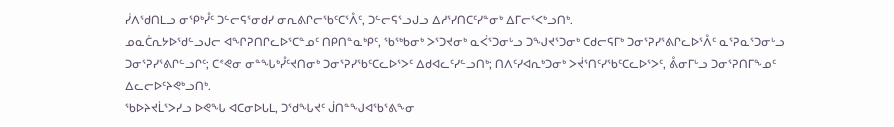ᓰᐱᖁᑎᒪᓗ ᓂᕿᒃᓮᑦ ᑐᓪᓕᕋᕐᓂᑯᓯ ᓂᕆᕕᒋᓕᖃᑦᑕᕐᐰᑦ, ᑐᓪᓕᕋᕐᓗᒍᓗ ᐃᓱᕐᓯᑎᑕᑦᓯᓐᓂᒃ ᐃᒥᓕᕐᐸᒃᓗᑎᒃ.
ᓄᓇᑖᕆᔭᐅᖁᓪᓗᒍᓕ ᐊᖏᕈᑎᒋᓚᐅᕐᑕᓐᓄᑦ ᑎᑭᑎᓐᓇᒃᑭᑦ, ᖃᖅᑲᓂᒃ ᐳᕐᑐᔪᓂᒃ ᓇᐹᕐᑐᓂᒡᓗ ᑐᖑᔪᕐᑐᓂᒃ ᑕᑯᓕᕋᒥᒃ ᑐᓂᕐᕈᓯᕐᕕᒋᓚᐅᕐᐰᑦ ᓇᕐᕈᓇᕐᑐᓂᒡᓗ ᑐᓂᕐᕈᓯᕐᕕᒋᓪᓗᒋᑦ; ᑕᕝᕙᓂ ᓂᓐᖓᒃᓮᑦᔪᑎᓂᒃ ᑐᓂᕐᕈᓯᖃᑦᑕᓚᐅᕐᐳᑦ ᐃᑯᐊᓚᑦᓯᓪᓗᑎᒃ; ᑎᐱᑦᓯᐊᕆᒃᑐᓂᒃ ᐳᔫᕐᑎᑦᓯᖃᑦᑕᓚᐅᕐᐳᑦ, ᕔᓂᒥᒡᓗ ᑐᓂᕐᕈᑎᒥᖕᓄᑦ ᐃᓚᓕᐅᑦᔨᕙᒃᓗᑎᒃ.
ᖃᐅᔨᔪᒫᕐᐳᓯᓗ ᐅᕙᖓ ᐊᑕᓂᐅᒐᒪ, ᑐᖁᖓᔪᑦ ᒎᑎᓐᖑᐊᖃᕐᕕᖕᓂ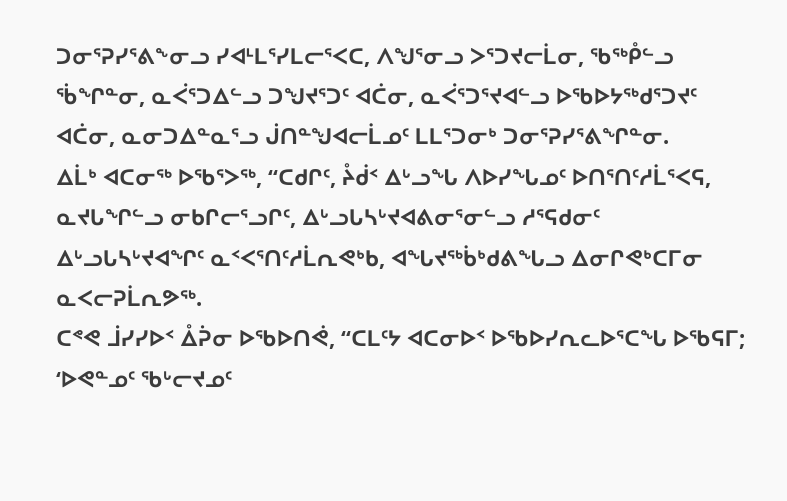ᑐᓂᕐᕈᓯᕐᕕᖕᓂᓗ ᓯᐊᒻᒪᕐᓯᒪᓕᕐᐸᑕ, ᐱᖑᕐᓂᓗ ᐳᕐᑐᔪᓕᒫᓂ, ᖃᖅᑬᓪᓗ ᖄᖏᓐᓂ, ᓇᐹᕐᑐᐃᓪᓗ ᑐᖑᔪᕐᑐᑦ ᐊᑖᓂ, ᓇᐹᕐᑐᕐᔪᐊᓪᓗ ᐅᖃᐅᔭᖅᑯᕐᑐᔪᑦ ᐊᑖᓂ, ᓇᓂᑐᐃᓐᓇᕐᓗ ᒎᑎᓐᖑᐊᓕᒫᓄᑦ ᒪᒪᕐᑐᓂᒃ ᑐᓂᕐᕈᓯᕐᕕᖏᓐᓂ.
ᐃᒫᒃ ᐊᑕᓂᖅ ᐅᖃᕐᐳᖅ, “ᑕᑯᒋᑦ, ᔧᑰᑉ ᐃᒡᓗᖓ ᐱᐅᓯᖓᓄᑦ ᐅᑎᕐᑎᑦᓱᒫᕐᐸᕋ, ᓇᔪᒐᖏᓪᓗ ᓂᑲᒋᓕᕐᓗᒋᑦ, ᐃᒡᓗᒐᓴᒡᔪᐊᕕᓂᕐᓂᓪᓗ ᓱᕐᕋᑯᓂᑦ ᐃᒡᓗᒐᓴᒡᔪᐊᖏᑦ ᓇᑉᐸᕐᑎᑦᓱᒫᕆᕙᒃᑲ, ᐊᖓᔪᖅᑳᒃᑯᕕᖓᓗ ᐃᓂᒋᕙᒃᑕᒥᓂ ᓇᐸᓕᕈᒫᕆᕗᖅ.
ᑕᕝᕙ ᒨᓯᓯᐅᑉ ᐂᕉᓂ ᐅᖃᐅᑎᕚ, “ᑕᒪᑦᔭ ᐊᑕᓂᐅᑉ ᐅᖃᐅᓯᕆᓚᐅᕐᑕᖓ ᐅᖃᕋᒥ; ‘ᐅᕙᓐᓄᑦ ᖃᒡᓕᔪᓄᑦ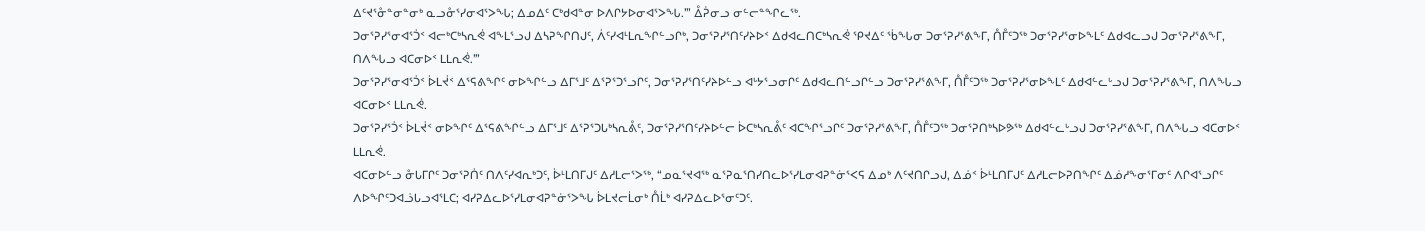ᐃᑦᔪᕐᓁᓐᓂᓐᓂᒃ ᓇᓗᓁᕐᓯᓂᐊᕐᐳᖓ; ᐃᓄᐃᑦ ᑕᒃᑯᐊᓐᓂ ᐅᐱᒋᔭᐅᓂᐊᕐᐳᖓ.’” ᐂᕉᓂᓗ ᓂᓪᓕᓐᖏᓚᖅ.
ᑐᓂᕐᕈᓯᕐᓂᐊᕐᑑᑉ ᐊᓕᒃᑕᒃᓴᕆᕚ ᐊᖕᒪᕐᓗᒍ ᐃᓴᕈᖏᑎᒍᑦ, ᐲᑦᓯᐊᒻᒪᕆᖏᓪᓗᒋᒃ, ᑐᓂᕐᕈᓯᕐᑎᑦᓯᔨᐅᑉ ᐃᑯᐊᓚᑎᑕᒃᓴᕆᕚ ᕿᔪᐃᑦ ᖄᖓᓂ ᑐᓂᕐᕈᓯᕐᕕᖕᒥ, ᑍᒤᑦᑐᖅ ᑐᓂᕐᕈᓯᕐᓂᐅᖕᒪᑦ ᐃᑯᐊᓚᓗᒍ ᑐᓂᕐᕈᓯᕐᕕᖕᒥ, ᑎᐱᖓᓗ ᐊᑕᓂᐅᑉ ᒪᒪᕆᕚ.’”
ᑐᓂᕐᕈᓯᕐᓂᐊᕐᑑᑉ ᐆᒪᔫᑉ ᐃᕐᕋᕕᖏᑦ ᓂᐅᖏᓪᓗ ᐃᒥᕐᒧᑦ ᐃᕐᕈᕐᑐᕐᓗᒋᑦ, ᑐᓂᕐᕈᓯᕐᑎᑦᓯᔨᐅᓪᓗ ᐊᒡᔭᕐᓗᓂᒋᑦ ᐃᑯᐊᓚᑎᓪᓗᒋᓪᓗ ᑐᓂᕐᕈᓯᕐᕕᖕᒥ, ᑍᒤᑦᑐᖅ ᑐᓂᕐᕈᓯᕐᓂᐅᖕᒪᑦ ᐃᑯᐊᓪᓚᒡᓗᒍ ᑐᓂᕐᕈᓯᕐᕕᖕᒥ, ᑎᐱᖓᓗ ᐊᑕᓂᐅᑉ ᒪᒪᕆᕚ.
ᑐᓂᕐᕈᓯᕐᑑᑉ ᐆᒪᔫᑉ ᓂᐅᖏᑦ ᐃᕐᕋᕕᖏᓪᓗ ᐃᒥᕐᒧᑦ ᐃᕐᕈᕐᑐᒐᒃᓴᕆᕔᑦ, ᑐᓂᕐᕈᓯᕐᑎᑦᓯᔨᐅᓪᓕ ᐆᑕᒃᓴᕆᕔᑦ ᐊᑕᖏᕐᓗᒋᑦ ᑐᓂᕐᕈᓯᕐᕕᖕᒥ, ᑍᒤᑦᑐᖅ ᑐᓂᕐᕈᑎᒃᓴᐅᕗᖅ ᐃᑯᐊᓪᓚᒡᓗᒍ ᑐᓂᕐᕈᓯᕐᕕᖕᒥ, ᑎᐱᖓᓗ ᐊᑕᓂᐅᑉ ᒪᒪᕆᕚ.
ᐊᑕᓂᐅᓪᓗ ᓁᒐᒥᒋᑦ ᑐᓂᕐᕈᑏᑦ ᑎᐱᑦᓯᐊᕆᒃᑐᑦ, ᐆᒻᒪᑎᒥᒍᑦ ᐃᓱᒪᓕᕐᐳᖅ, “ᓄᓇᕐᔪᐊᖅ ᓇᕐᕈᓇᕐᑎᓯᑎᓚᐅᕐᓯᒪᓂᐊᕈᓐᓃᕐᐸᕋ ᐃᓄᒃ ᐱᑦᔪᑎᒋᓗᒍ, ᐃᓅᑉ ᐆᒻᒪᑎᒥᒍᑦ ᐃᓱᒪᓕᐅᕈᑎᖏᑦ ᐃᓅᓱᖕᓂᕐᒥᓂᑦ ᐱᒋᐊᕐᓗᒋᑦ ᐱᐅᖏᑦᑐᐊᓘᒐᓗᐊᕐᒪᑕ; ᐊᓯᕈᐃᓚᐅᕐᓯᒪᓂᐊᕈᓐᓃᕐᐳᖓ ᐆᒪᔪᓕᒫᓂᒃ ᑍᒫᒃ ᐊᓯᕈᐃᓚᐅᕐᓂᑦᑐᑦ.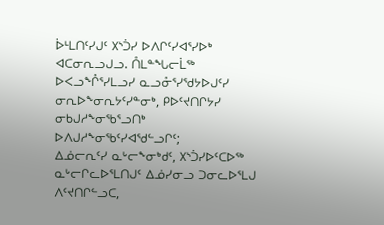ᐆᒻᒪᑎᑦᓯᒍᑦ ᙭ᔅᑑᓯ ᐅᐱᒋᑦᓯᐊᕐᓯᐅᒃ ᐊᑕᓂᕆᓗᒍᓗ. ᑍᒪᓐᖓᓕᒫᖅ ᐅᐸᓗᖕᒊᕐᓯᒪᓗᓯ ᓇᓗᓁᕐᓯᖁᔭᐅᒍᑦᓯ ᓂᕆᐅᖕᓂᕆᔭᑦᓯᓐᓂᒃ, ᑭᐅᑦᔪᑎᒋᔭᓯ ᓂᑲᒍᓱᖕᓂᖃᕐᓗᑎᒃ ᐅᐱᒍᓱᖕᓂᖃᑦᓯᐊᖁᓪᓗᒋᑦ;
ᐃᓅᓕᕆᑦᓯ ᓇᒡᓕᖕᓂᒃᑯᑦ, ᙭ᔅᑑᓯᐅᑦᑕᐅᖅ ᓇᒡᓕᒋᓚᐅᕐᒪᑎᒍᑦ ᐃᓅᓯᓂᓗ ᑐᓂᓚᐅᕐᒪᒍ ᐱᑦᔪᑎᒋᓪᓗᑕ,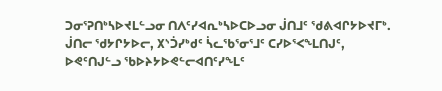ᑐᓂᕐᕈᑎᒃᓴᐅᔪᒪᓪᓗᓂ ᑎᐱᑦᓯᐊᕆᒃᓴᐅᑕᐅᓗᓂ ᒎᑎᒧᑦ ᖁᕕᐊᒋᔭᐅᔪᒥᒃ.
ᒎᑎᓕ ᖁᔭᒋᔭᐅᓕ, ᙭ᔅᑑᓯᒃᑯᑦ ᓵᓚᖃᕐᓂᕐᒧᑦ ᑕᓯᐅᕐᐸᖕᒪᑎᒍᑦ, ᐅᕙᑦᑎᒍᓪᓗ ᖃᐅᔨᔭᐅᕙᓪᓕᐊᑎᑦᓯᖕᒪᑦ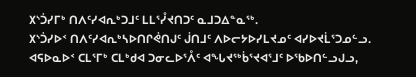᙭ᔅᑑᓯᒥᒃ ᑎᐱᑦᓯᐊᕆᒃᑐᒧᑦ ᒪᒪᕐᓮᔪᑎᑐᑦ ᓇᒧᑐᐃᓐᓇᖅ.
᙭ᔅᑑᓯᐅᑉ ᑎᐱᑦᓯᐊᕆᒃᓴᐅᑎᒋᕚᑎᒍᑦ ᒎᑎᒧᑦ ᐱᐅᓕᔭᐅᓯᒪᔪᓄᑦ ᐊᓯᐅᔪᒫᕐᑐᓄᓪᓗ.
ᐊᕋᐅᓇᐅᑉ ᑕᒪᕐᒥᒃ ᑕᒪᒃᑯᐊ ᑐᓂᓚᐅᕐᐰᑦ ᐊᖓᔪᖅᑳᕐᔪᐊᕐᒧᑦ ᐅᖃᐅᑎᓪᓗᒍᓗ,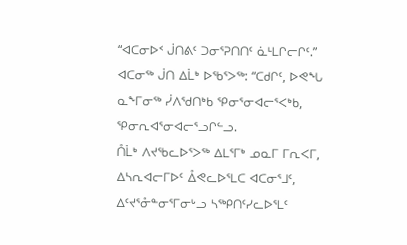“ᐊᑕᓂᐅᑉ ᒎᑎᕕᑦ ᑐᓂᕐᕈᑎᑎᑦ ᓈᒻᒪᒋᓕᒋᑦ.”
ᐊᑕᓂᖅ ᒎᑎ ᐃᒫᒃ ᐅᖃᕐᐳᖅ: “ᑕᑯᒋᑦ, ᐅᕙᖓ ᓇᖕᒥᓂᖅ ᓰᐱᖁᑎᒃᑲ ᕿᓂᕐᓂᐊᓕᕐᐸᒃᑲ, ᕿᓂᕆᐊᕐᓂᐊᓕᕐᓗᒋᓪᓗ.
ᑍᒫᒃ ᐱᔪᖃᓚᐅᕐᐳᖅ ᐃᒪᕐᒥᒃ ᓄᓇᒥ ᒥᕆᐸᒥ, ᐃᓴᕆᐊᓕᒥᐅᑦ ᐂᕙᓚᐅᕐᒪᑕ ᐊᑕᓂᕐᒧᑦ, ᐃᑦᔪᕐᓁᓐᓂᕐᒥᓂᒡᓗ ᓴᖅᑭᑎᑦᓯᓚᐅᕐᒪᑦ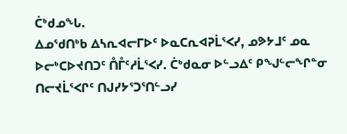ᑖᒃᑯᓄᖓ.
ᐃᓄᖁᑎᒃᑲ ᐃᓴᕆᐊᓕᒥᐅᑦ ᐅᓇᑕᕆᐊᕈᒫᕐᐸᓯ, ᓄᕗᔭᒧᑦ ᓄᓇ ᐅᓕᒃᑕᐅᔪᑎᑐᑦ ᑍᒤᑦᓱᒫᕐᐸᓯ. ᑖᒃᑯᓇᓂ ᐅᓪᓗᐃᑦ ᑭᖑᓪᓕᖏᓐᓂ ᑎᓕᔪᒫᕐᐸᒋᑦ ᑎᒍᓯᔭᕐᑐᕐᑎᓪᓗᓯ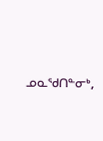ᓄᓇᖁᑎᓐᓂᒃ,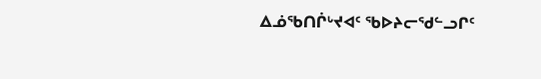ᐃᓅᖃᑎᒌᒡᔪᐊᑦ ᖃᐅᔨᓕᖁᓪᓗᒋᑦ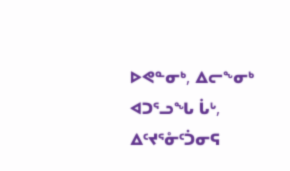ᐅᕙᓐᓂᒃ, ᐃᓕᖕᓂᒃ ᐊᑐᕐᓗᖓ ᒑᒡ, ᐃᑦᔪᕐᓁᑦᑑᓂᕋ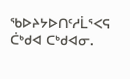ᖃᐅᔨᔭᐅᑎᑦᓱᒫᕐᐸᕋ ᑖᒃᑯᐊ ᑕᒃᑯᐊᓂ.